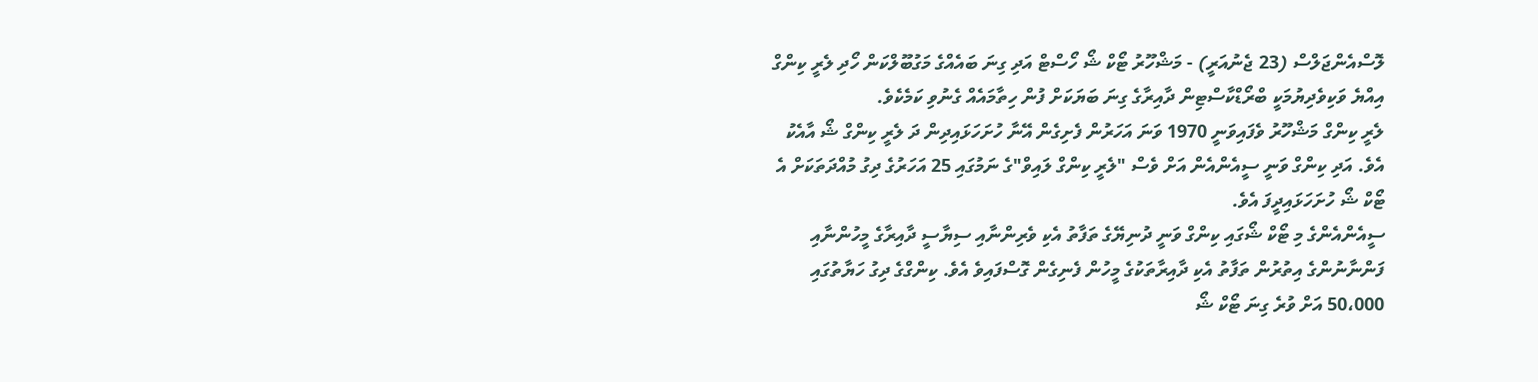ލޮސްއެންޖަލްސް (23 ޖެނުއަރީ) - މަޝްހޫރު ޓޯކް ޝޯ ހޯސްޓް އަދި ގިނަ ބައެއްގެ މަގުބޫލްކަން ހޯދި ލެރީ ކިންގް އިއްޔެ ވަކިވެދިޔުމަކީ ބްރޯޑްކާސްޓިން ދާއިރާގެ ގިނަ ބަޔަކަށް ފުން ހިތާމައެއް ގެނުވި ކަމެކެވެ.
ލެރީ ކިންގް މަޝްހޫރު ވެފައިވަނީ 1970 ވަނަ އަހަރުން ފެށިގެން އޭނާ ހުށަހަޅައިދިން ދަ ލެރީ ކިންގް ޝޯ އާއެކު އެވެ. އަދި ކިންގް ވަނީ ސީއެންއެން އަށް ވެސް "ލެރީ ކިންގް ލައިވް"ގެ ނަމުގައި 25 އަހަރުގެ ދިގު މުއްދަތަކަށް އެ ޓޯކް ޝޯ ހުށަހަޅައިދީފަ އެވެ.
ސީއެންއެންގެ މި ޓޯކް ޝޯގައި ކިންގް ވަނީ ދުނިޔޭގެ ތަފާތު އެކި ވެރިންނާއި ސިޔާސީ ދާއިރާގެ މީހުންނާއި ފަންނާނުންގެ އިތުރުން ތަފާތު އެކި ދާއިރާތަކުގެ މީހުން ފެނިގެން ގޮސްފައިވެ އެވެ. ކިންގްގެ ދިގު ހަޔާތުގައި 50،000 އަށް ވުރެ ގިނަ ޓޯކް ޝޯ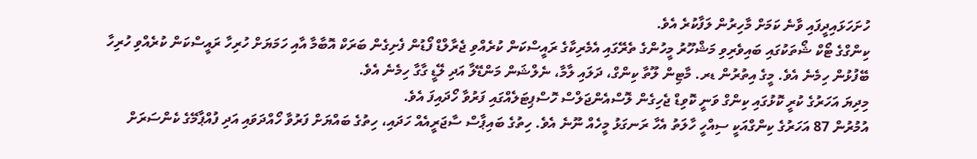ހުށަހަޅައިދީފައި ވާނެ ކަމަށް މާހިރުން ލަފާކުރެ އެވެ.
ކިންގްގެ ޓޯކް ޝޯތަކުގައި ބައިވެރިވި މަޝްހޫރު މީހުންގެ ތެރޭގައި އެމެރިކާގެ ރައީސްކަން ކުރެއްވި ޖެރާލްޑް ފޯޑުން ފެށިގެން ބަރަކް އޮބާމާ އާއި ހަމަޔަށް ހުރިހާ ރައީސްކަން ކުރެއްވި ހުރިހާ ބޭފުޅުން ހިމެނެ އެވެ. މީގެ އިތުރުން ޑރ. މާޓިން ލޫތާ ކިންގް، ދަލައި ލާމާ، ނެލްޝަން މަންޑޭލާ އަދި ލޭޑީ ގާގާ ހިމެނެ އެވެ.
މިދިޔަ އަހަރުގެ ކުރީ ކޮޅުގައި ކިންގް ވަނީ ކޮވިޑް ޖެހިގެން ލޮސްއެންޖަލްސް ހޮސްޕިޓަލެއްގައި ފަރުވާ ހޯދައިފަ އެވެ.
އުމުރުން 87 އަހަރުގެ ކިންގްއަކީ ސިއްހީ ހާލަތު އެހާ ރަނގަޅު މީހެއް ނޫނެ އެވެ. ހިތުގެ ބައިޕާސް ސާޖަރީއެއް ހަދައި، ހިތުގެ ބައްޔަށް ފަރުވާ ހޯއްދަވައި އަދި ފުއްޕާމޭގެ ކެންސަރަށް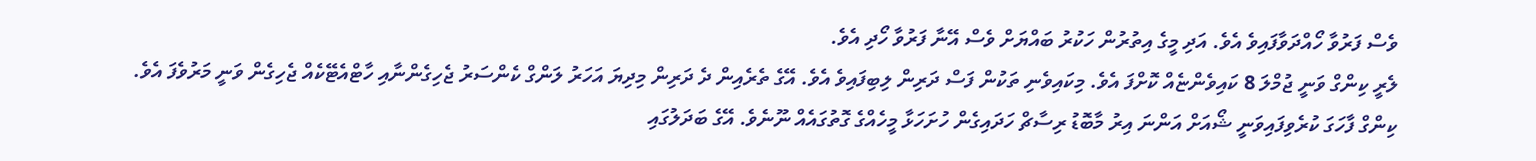ވެސް ފަރުވާ ހޯއްދަވާފައިވެ އެވެ. އަދި މީގެ އިތުރުން ހަކުރު ބައްޔަށް ވެސް އޭނާ ފަރުވާ ހޯދި އެވެ.
ލެރީ ކިންގް ވަނީ ޖުމްލަ 8 ކައިވެންޏެއް ކޮށްފަ އެވެ. މިކައިވެނި ތަކުން ފަސް ދަރިން ލިބިފައިވެ އެވެ. އޭގެ ތެރެއިން ދެ ދަރިން މިދިޔަ އަހަރު ލަންގް ކެންސަރު ޖެހިގެންނާއި ހާޓްއެޓޭކެއް ޖެހިގެން ވަނީ މަރުވެފަ އެވެ.
ކިންގް ފާހަގަ ކުރެވިފައިވަނީ ޝޯއަށް އަންނަ އިރު މާބޮޑު ރިސާޗް ހަދައިގެން ހުށަހަޅާ މީހެއްގެ ގޮތުގައެއް ނޫނެވެ. އޭގެ ބަދަލުގައި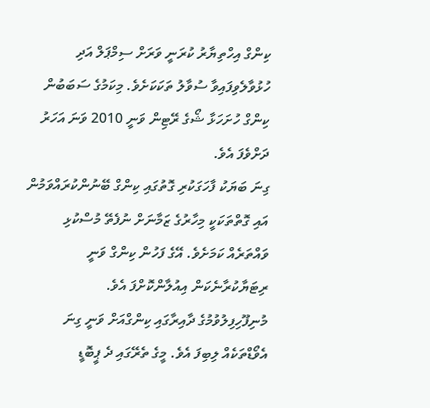ކިންގް އިހްތިޔާރު ކުރަނީ ވަރަށް ސިމްޕަލް އަދި ހުޅުވާލެވިފައިވާ ސުވާލު ތަކަކަށެވެ. މިކަމުގެ ސަބަބުން ކިންގް ހުށަހަޅާ ޝޯގެ ރޭޓިން ވަނީ 2010 ވަނަ އަހަރު ދަށްވެފަ އެވެ.
ގިނަ ބަޔަކު ފާހަގަކުރި ގޮތުގައި ކިންގް ބޭނުންކުރައްވަމުން އައި ގޮތްތަކަކީ މިހާރުގެ ޒަމާނަށް ނުފެތޭ މުސްކުޅި ވައްތަރެއް ކަމަށެވެ. އޭގެ ފަހުން ކިންގް ވަނީ ރިޓަޔާކުރާނެކަން އިއުލާންކޮށްފަ އެވެ.
މުނިފޫހިފިލުވުމުގެ ދާއިރާގައި ކިންގްއަށް ވަނީ ގިނަ އެވޯޑްތަކެއް ލިބިފަ އެވެ. މީގެ ތެރޭގައި ދެ ޕީބޮޑީ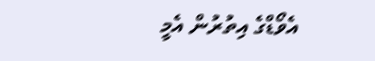އެވޯޑްގެ އިތުރުން އެމީ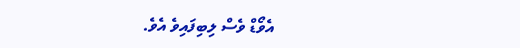އެވޯޑް ވެސް ލިބިފައިވެ އެވެ.